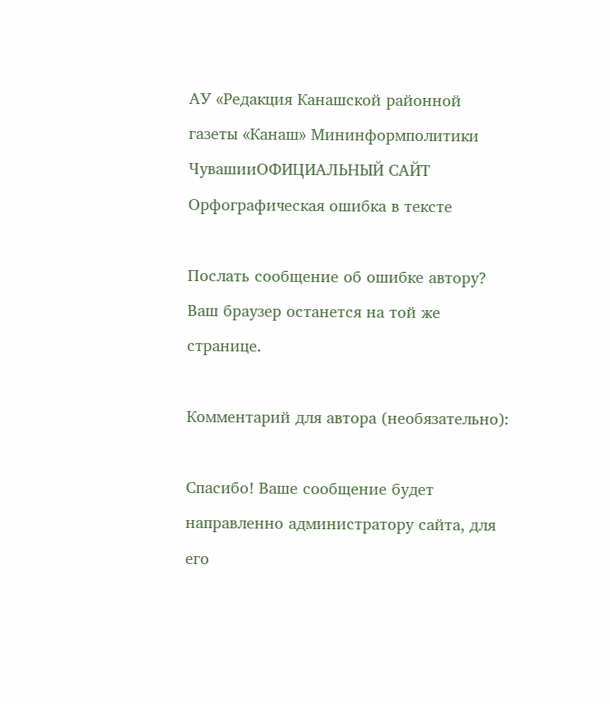АУ «Редакция Канашской районной газеты «Канаш» Мининформполитики ЧувашииОФИЦИАЛЬНЫЙ САЙТ
Орфографическая ошибка в тексте

Послать сообщение об ошибке автору?
Ваш браузер останется на той же странице.

Комментарий для автора (необязательно):

Спасибо! Ваше сообщение будет направленно администратору сайта, для его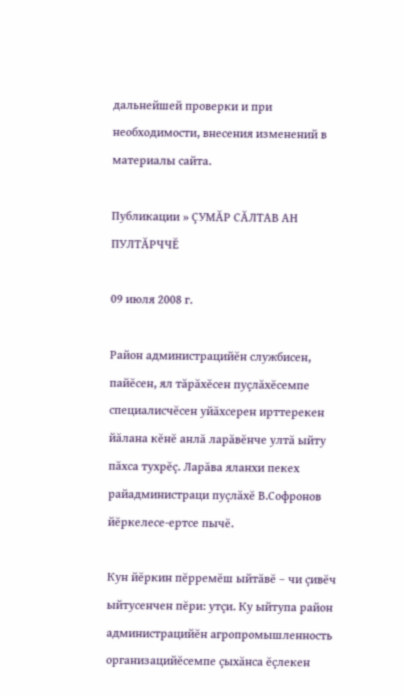дальнейшей проверки и при необходимости, внесения изменений в материалы сайта.

Публикации » ÇУМĂР СĂЛТАВ АН ПУЛТĂРЧЧĔ

09 июля 2008 г.

Район администрацийĕн службисен, пайĕсен, ял тăрăхĕсен пуçлăхĕсемпе специалисчĕсен уйăхсерен ирттерекен йăлана кĕнĕ анлă ларăвĕнче ултă ыйту пăхса тухрĕç. Ларăва яланхи пекех райадминистраци пуçлăхĕ В.Софронов йĕркелесе-ертсе пычĕ.

Кун йĕркин пĕрремĕш ыйтăвĕ – чи çивĕч ыйтусенчен пĕри: утçи. Ку ыйтупа район администрацийĕн агропромышленность организацийĕсемпе çыхăнса ĕçлекен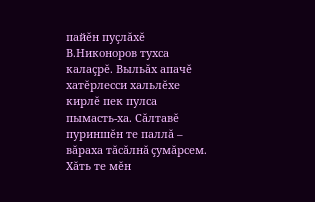пайĕн пуçлăхĕ В.Никоноров тухса калаçрĕ. Выльăх апачĕ хатĕрлесси хальлĕхе кирлĕ пек пулса пымасть-ха. Сăлтавĕ пуриншĕн те паллă – вăраха тăсăлнă çумăрсем. Хăть те мĕн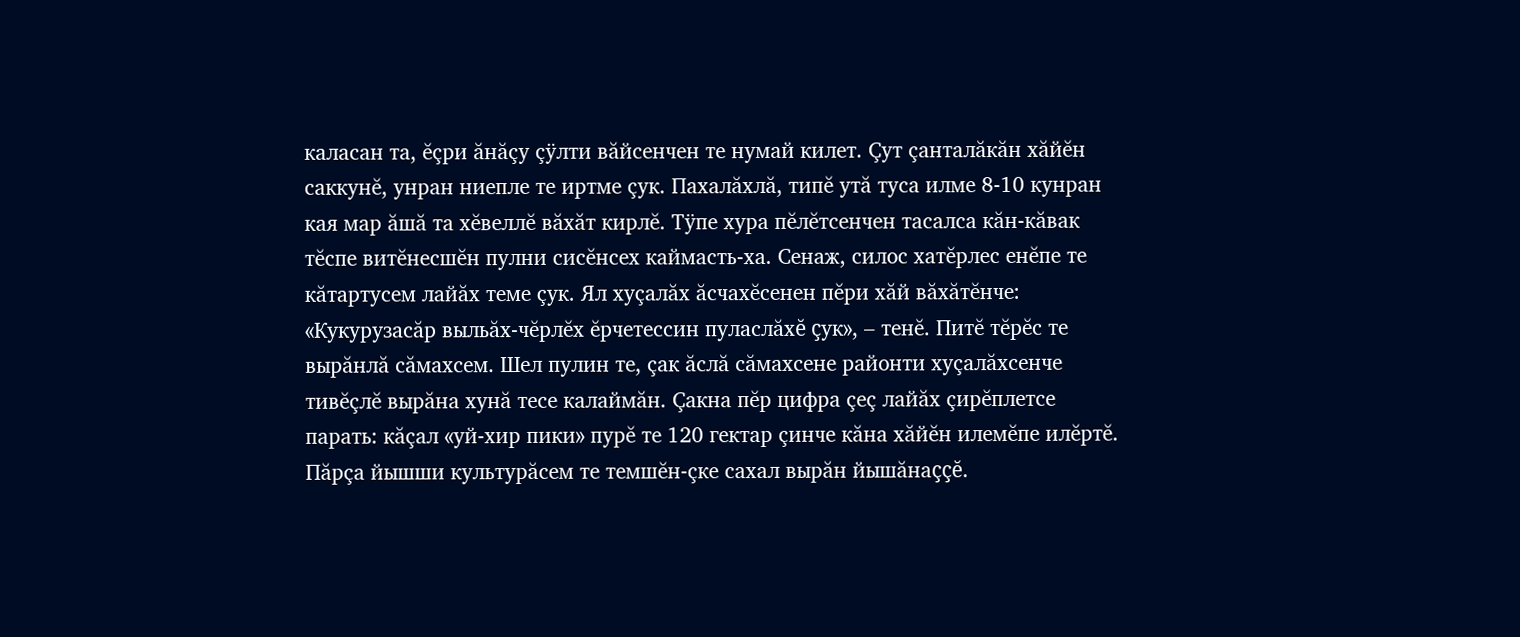каласан та, ĕçри ăнăçу çÿлти вăйсенчен те нумай килет. Çут çанталăкăн хăйĕн саккунĕ, унран ниепле те иртме çук. Пахалăхлă, типĕ утă туса илме 8-10 кунран кая мар ăшă та хĕвеллĕ вăхăт кирлĕ. Тÿпе хура пĕлĕтсенчен тасалса кăн-кăвак тĕспе витĕнесшĕн пулни сисĕнсех каймасть-ха. Сенаж, силос хатĕрлес енĕпе те кăтартусем лайăх теме çук. Ял хуçалăх ăсчахĕсенен пĕри хăй вăхăтĕнче: «Кукурузасăр выльăх-чĕрлĕх ĕрчетессин пуласлăхĕ çук», – тенĕ. Питĕ тĕрĕс те вырăнлă сăмахсем. Шел пулин те, çак ăслă сăмахсене районти хуçалăхсенче тивĕçлĕ вырăна хунă тесе калаймăн. Çакна пĕр цифра çеç лайăх çирĕплетсе парать: кăçал «уй-хир пики» пурĕ те 120 гектар çинче кăна хăйĕн илемĕпе илĕртĕ. Пăрçа йышши культурăсем те темшĕн-çке сахал вырăн йышăнаççĕ.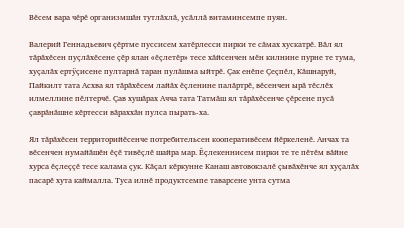Вĕсем вара чĕрĕ организмшăн тутлăхлă, усăллă витаминсемпе пуян.

Валерий Геннадьевич çĕртме пуссисем хатĕрлесси пирки те сăмах хускатрĕ. Вăл ял тăрăхĕсен пуçлăхĕсене çĕр ялан «ĕçлетĕр» тесе хăйсенчен мĕн килнине пурне те тума, хуçалăх ертÿçисене пултарнă таран пулăшма ыйтрĕ. Çак енĕпе Çеçпĕл, Кăшнаруй, Пайкилт тата Асхва ял тăрăхĕсем лайăх ĕçленине палăртрĕ, вĕсенчен ырă тĕслĕх илмеллине пĕлтерчĕ. Çав хушăрах Ачча тата Татмăш ял тăрăхĕсенче çĕрсене пусă çаврăнăшне кĕртесси вăраххăн пулса пырать-ха.

Ял тăрăхĕсен территорийĕсенче потребительсен кооперативĕсем йĕркеленĕ. Анчах та вĕсенчен нумайăшĕн ĕçĕ тивĕçлĕ шайра мар. Ĕçлекеннисем пирки те те пĕтĕм вăйне хурса ĕçлеççĕ тесе калама çук. Кăçал кĕркунне Канаш автовокзалĕ çывăхĕнче ял хуçалăх пасарĕ хута каймалла. Туса илнĕ продуктсемпе таварсене унта сутма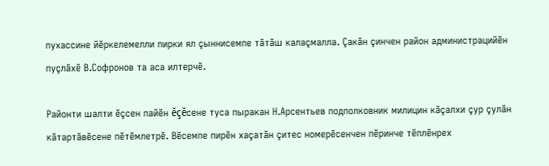пухассине йĕркелемелли пирки ял çыннисемпе тăтăш калаçмалла. Çакăн çинчен район администрацийĕн пуçлăхĕ В.Софронов та аса илтерчĕ.

Районти шалти ĕçсен пайĕн ĕçĕсене туса пыракан Н.Арсентьев подполковник милицин кăçалхи çур çулăн кăтартăвĕсене пĕтĕмлетрĕ. Вĕсемпе пирĕн хаçатăн çитес номерĕсенчен пĕринче тĕплĕнрех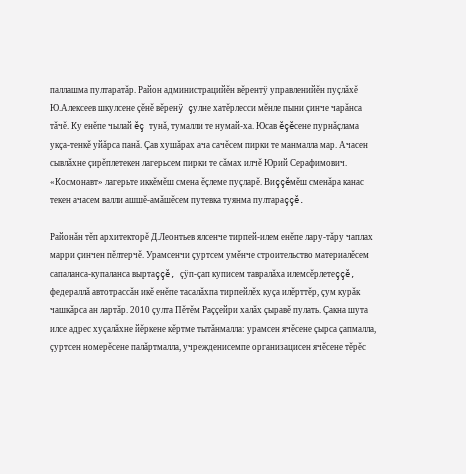паллашма пултаратăр. Район администрацийĕн вĕрентÿ управленийĕн пуçлăхĕ Ю.Алексеев шкулсене çĕнĕ вĕренÿ çулне хатĕрлесси мĕнле пыни çинче чарăнса тăчĕ. Ку енĕпе чылай ĕç тунă, тумалли те нумай-ха. Юсав ĕçĕсене пурнăçлама укçа-тенкĕ уйăрса панă. Çав хушăрах ача сачĕсем пирки те манмалла мар. Ачасен сывлăхне çирĕплетекен лагерьсем пирки те сăмах илчĕ Юрий Серафимович. «Космонавт» лагерьте иккĕмĕш смена ĕçлеме пуçларĕ. Виççĕмĕш сменăра канас текен ачасем валли ашшĕ-амăшĕсем путевка туянма пултараççĕ.

Районăн тĕп архитекторĕ Д.Леонтьев ялсенче тирпей-илем енĕпе лару-тăру чаплах марри çинчен пĕлтерчĕ. Урамсенчи çуртсем умĕнче строительство материалĕсем сапаланса-купаланса выртаççĕ, çÿп-çап куписем тавралăха илемсĕрлетеççĕ, федераллă автотрассăн икĕ енĕпе тасалăхпа тирпейлĕх куçа илĕрттĕр, çум курăк чашкăрса ан лартăр. 2010 çулта Пĕтĕм Раççейри халăх çыравĕ пулать. Çакна шута илсе адрес хуçалăхне йĕркене кĕртме тытăнмалла: урамсен ячĕсене çырса çапмалла, çуртсен номерĕсене палăртмалла, учрежденисемпе организацисен ячĕсене тĕрĕс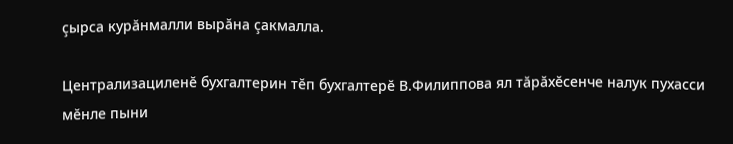çырса курăнмалли вырăна çакмалла.

Централизациленĕ бухгалтерин тĕп бухгалтерĕ В.Филиппова ял тăрăхĕсенче налук пухасси мĕнле пыни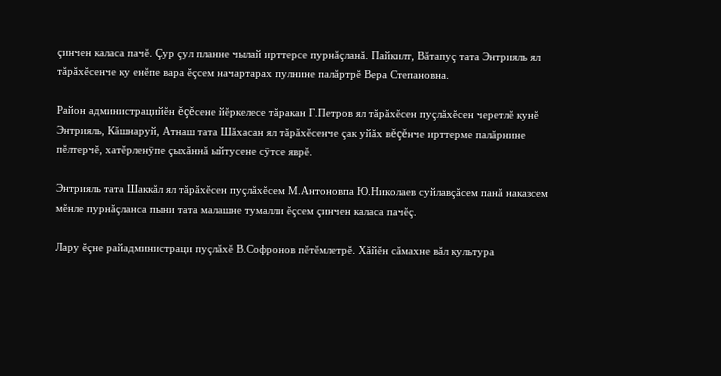çинчен каласа пачĕ. Çур çул планне чылай ирттерсе пурнăçланă. Пайкилт, Вăтапуç тата Энтрияль ял тăрăхĕсенче ку енĕпе вара ĕçсем начартарах пулнине палăртрĕ Вера Степановна.

Район администрацийĕн ĕçĕсене йĕркелесе тăракан Г.Петров ял тăрăхĕсен пуçлăхĕсен черетлĕ кунĕ Энтрияль, Кăшнаруй, Атнаш тата Шăхасан ял тăрăхĕсенче çак уйăх вĕçĕнче ирттерме палăрнине пĕлтерчĕ, хатĕрленÿпе çыхăннă ыйтусене сÿтсе яврĕ.

Энтрияль тата Шаккăл ял тăрăхĕсен пуçлăхĕсем М.Антоновпа Ю.Николаев суйлавçăсем панă наказсем мĕнле пурнăçланса пыни тата малашне тумалли ĕçсем çинчен каласа пачĕç.

Лару ĕçне райадминистраци пуçлăхĕ В.Софронов пĕтĕмлетрĕ. Хăйĕн сăмахне вăл культура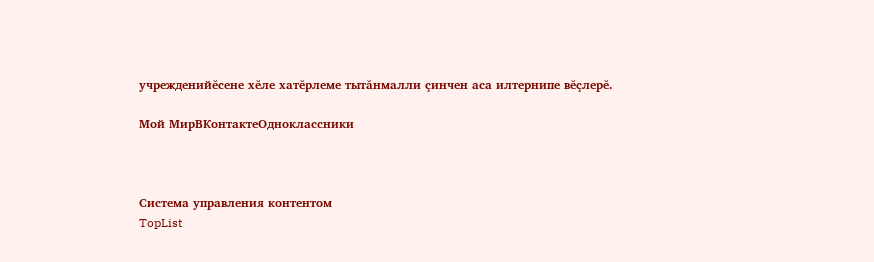учрежденийĕсене хĕле хатĕрлеме тытăнмалли çинчен аса илтернипе вĕçлерĕ.

Мой МирВКонтактеОдноклассники



Система управления контентом
TopList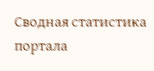Сводная статистика портала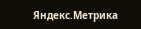Яндекс.Метрика